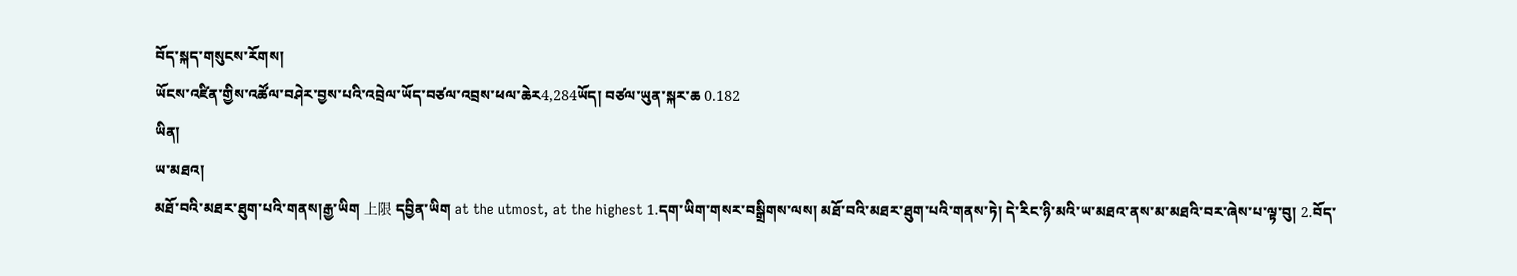བོད་སྐད་གསུངས་རོགས།
ཡོངས་འཛིན་གྱིས་འཚོལ་བཤེར་བྱས་པའི་འབྲེལ་ཡོད་བཙལ་འབྲས་ཕལ་ཆེར4,284ཡོད། བཙལ་ཡུན་སྐར་ཆ 0.182
ཡིན།
ཡ་མཐའ།
མཐོ་བའི་མཐར་ཐུག་པའི་གནས།རྒྱ་ཡིག 上限 དབྱིན་ཡིག at the utmost, at the highest 1.དག་ཡིག་གསར་བསྒྲིགས་ལས། མཐོ་བའི་མཐར་ཐུག་པའི་གནས་ཏེ། དེ་རིང་ཉི་མའི་ཡ་མཐའ་ནས་མ་མཐའི་བར་ཞེས་པ་ལྟ་བུ། 2.བོད་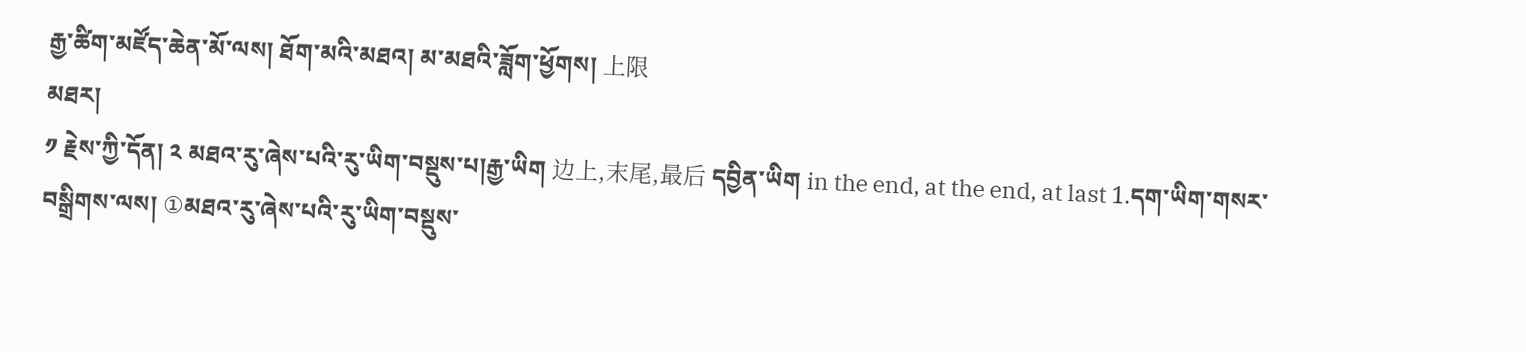རྒྱ་ཚིག་མཛོད་ཆེན་མོ་ལས། ཐོག་མའི་མཐའ། མ་མཐའི་ཟློག་ཕྱོགས། 上限
མཐར།
༡ རྗེས་ཀྱི་དོན། ༢ མཐའ་རུ་ཞེས་པའི་རུ་ཡིག་བསྡུས་པ།རྒྱ་ཡིག 边上,末尾,最后 དབྱིན་ཡིག in the end, at the end, at last 1.དག་ཡིག་གསར་བསྒྲིགས་ལས། ①མཐའ་རུ་ཞེས་པའི་རུ་ཡིག་བསྡུས་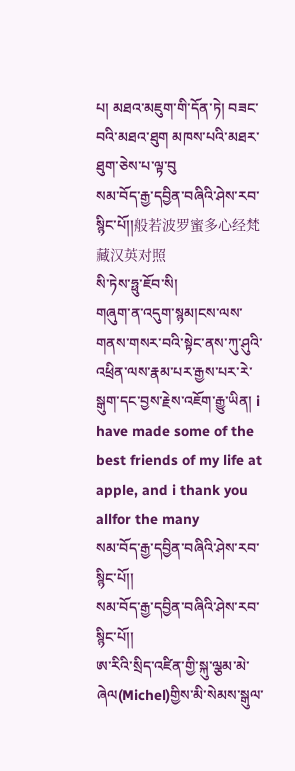པ། མཐའ་མཇུག་གི་དོན་ཏེ། བཟང་བའི་མཐའ་ཐུག མཁས་པའི་མཐར་ཐུག་ཅེས་པ་ལྟ་བུ
སམ་བོད་རྒྱ་དབྱིན་བཞིའི་ཤེས་རབ་སྙིང་པོ།།般若波罗蜜多心经梵藏汉英对照
སི་ཏེས་ཧྥུ་ཇོབ་སི།
གཞུག་ན་འདུག་སྙམ།ངས་ལས་གནས་གསར་བའི་སྟེང་ནས་ཀུ་ཤུའི་འཕྲིན་ལས་རྣམ་པར་རྒྱས་པར་རེ་སྒུག་དང་བྱས་རྗེས་འཇོག་རྒྱུ་ཡིན། i have made some of the best friends of my life at apple, and i thank you allfor the many
སམ་བོད་རྒྱ་དབྱིན་བཞིའི་ཤེས་རབ་སྙིང་པོ།།
སམ་བོད་རྒྱ་དབྱིན་བཞིའི་ཤེས་རབ་སྙིང་པོ།།
ཨ་རིའི་སྲིད་འཛིན་གྱི་སྐུ་ལྕམ་མེ་ཞེལ(Michel)གྱིས་མི་སེམས་སྒུལ་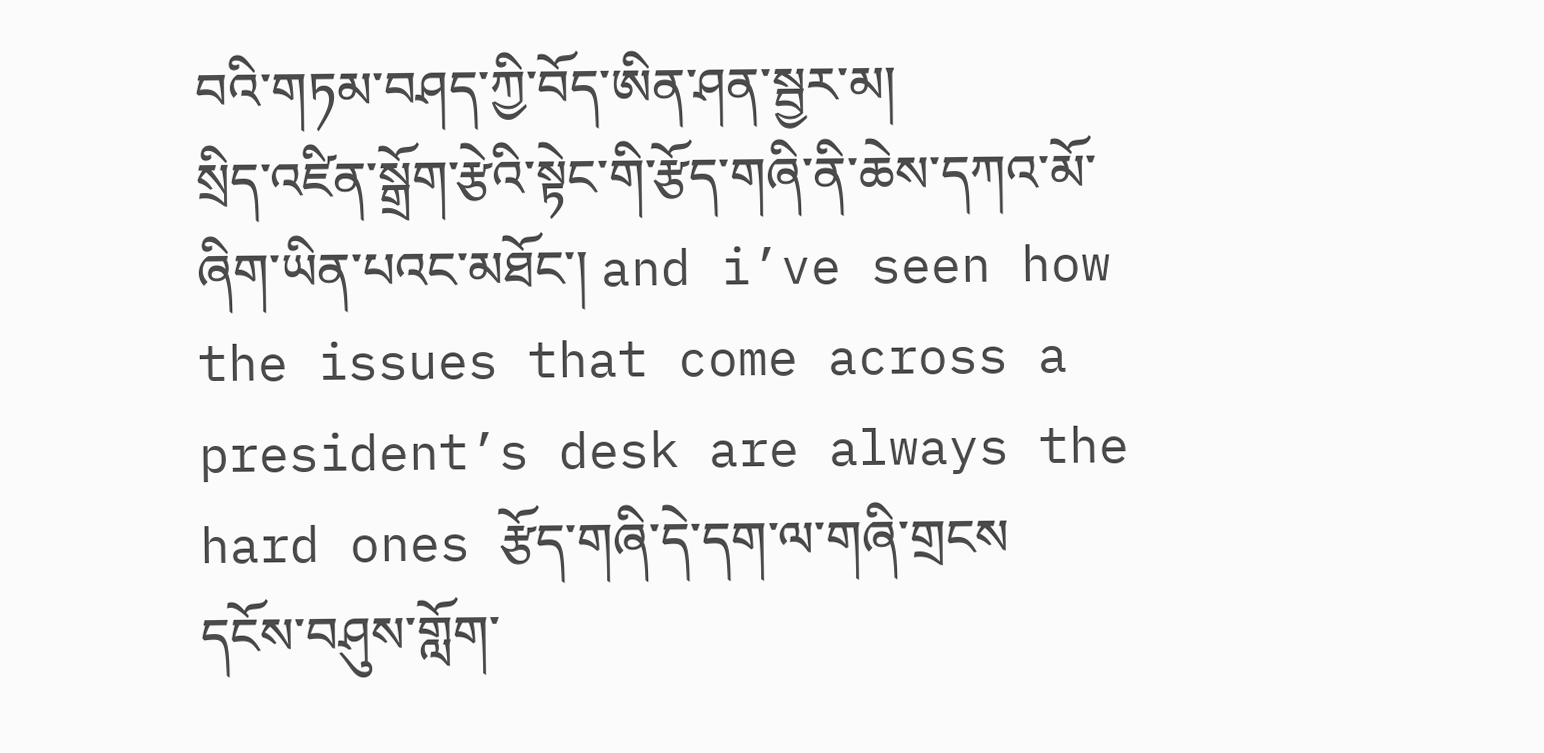བའི་གཏམ་བཤད་ཀྱི་བོད་ཨིན་ཤན་སྦྱར་མ།
སྲིད་འཛིན་སྒྲོག་རྩེའི་སྟེང་གི་རྩོད་གཞི་ནི་ཆེས་དཀའ་མོ་ཞིག་ཡིན་པའང་མཐོང་། and i’ve seen how the issues that come across a president’s desk are always the hard ones རྩོད་གཞི་དེ་དག་ལ་གཞི་གྲངས
དངོས་བཤུས་གློག་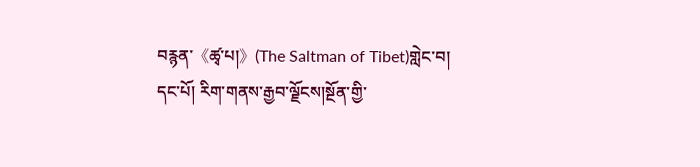བརྙན་《ཚྭ་པ།》(The Saltman of Tibet)གླེང་བ།
དང་པོ། རིག་གནས་རྒྱབ་ལྗོངས།སྔོན་གྱི་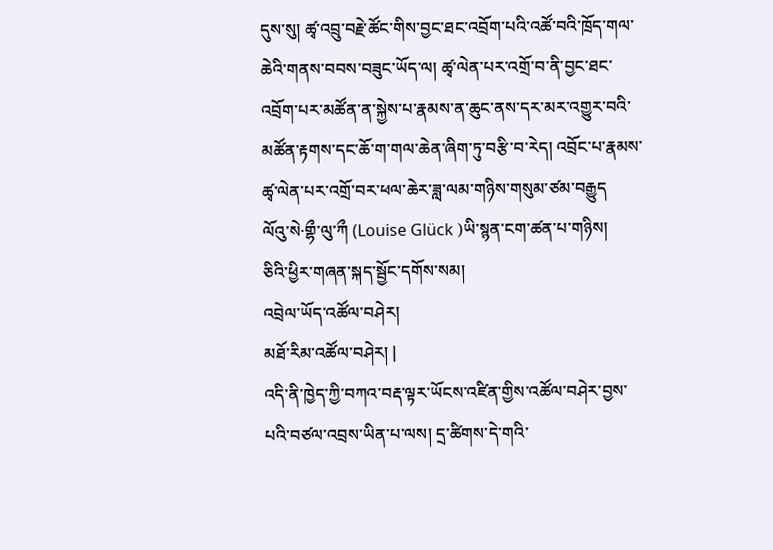དུས་སུ། ཚྭ་འབྲུ་བརྗེ་ཚོང་གིས་བྱང་ཐང་འབྲོག་པའི་འཚོ་བའི་ཁྲོད་གལ་ཆེའི་གནས་བབས་བཟུང་ཡོད་ལ། ཚྭ་ལེན་པར་འགྲོ་བ་ནི་བྱང་ཐང་འབྲོག་པར་མཚོན་ན་སྐྱེས་པ་རྣམས་ན་ཆུང་ནས་དར་མར་འགྱུར་བའི་མཚོན་རྟགས་དང་ཆོ་ག་གལ་ཆེན་ཞིག་ཏུ་བརྩི་བ་རེད། འབྲོང་པ་རྣམས་ཚྭ་ལེན་པར་འགྲོ་བར་ཕལ་ཆེར་ཟླ་ལམ་གཉིས་གསུམ་ཙམ་བརྒྱུད
ལོའུ་སེ·གྷྀ་ལུ་ཀྀ (Louise Glück )ཡི་སྙན་ངག་ཚན་པ་གཉིས།
ཅིའི་ཕྱིར་གཞན་སྐད་སྦྱོང་དགོས་སམ།
འབྲེལ་ཡོད་འཚོལ་བཤེར།
མཐོ་རིམ་འཚོལ་བཤེར། |
འདི་ནི་ཁྱེད་ཀྱི་བཀའ་བརྡ་ལྟར་ཡོངས་འཛིན་གྱིས་འཚོལ་བཤེར་བྱས་པའི་བཙལ་འབྲས་ཡིན་པ་ལས། དྲ་ཚིགས་དེ་གའི་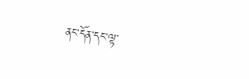ནང་དོན་དང་ལྟ་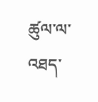ཚུལ་ལ་འཐད་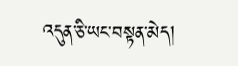འདུན་ཅི་ཡང་བསྟན་མེད།